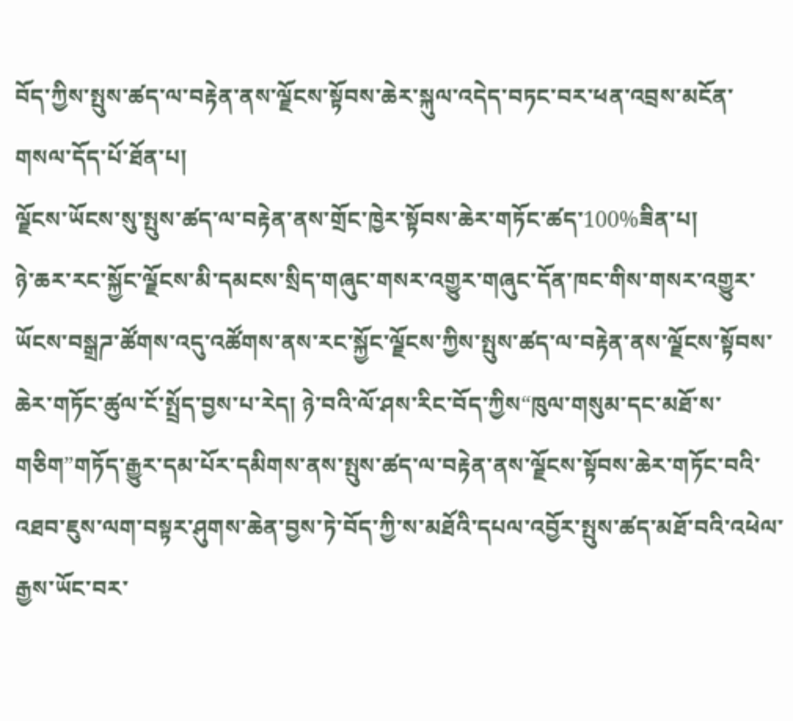བོད་ཀྱིས་སྤུས་ཚད་ལ་བརྟེན་ནས་ལྗོངས་སྟོབས་ཆེར་སྐུལ་འདེད་བཏང་བར་ཕན་འབྲས་མངོན་གསལ་དོད་པོ་ཐོན་པ།
ལྗོངས་ཡོངས་སུ་སྤུས་ཚད་ལ་བརྟེན་ནས་གྲོང་ཁྱེར་སྟོབས་ཆེར་གཏོང་ཚད་100%ཟིན་པ།
ཉེ་ཆར་རང་སྐྱོང་ལྗོངས་མི་དམངས་སྲིད་གཞུང་གསར་འགྱུར་གཞུང་དོན་ཁང་གིས་གསར་འགྱུར་ཡོངས་བསྒྲཌ་ཚོགས་འདུ་འཚོགས་ནས་རང་སྐྱོང་ལྗོངས་ཀྱིས་སྤུས་ཚད་ལ་བརྟེན་ནས་ལྗོངས་སྟོབས་ཆེར་གཏོང་ཚུལ་ངོ་སྤྲོད་བྱས་པ་རེད། ཉེ་བའི་ལོ་ཤས་རིང་བོད་ཀྱིས“ཁུལ་གསུམ་དང་མཐོ་ས་གཅིག”གཏོད་རྒྱུར་དམ་པོར་དམིགས་ནས་སྤུས་ཚད་ལ་བརྟེན་ནས་ལྗོངས་སྟོབས་ཆེར་གཏོང་བའི་འཐབ་ཇུས་ལག་བསྟར་ཤུགས་ཆེན་བྱས་ཏེ་བོད་ཀྱི་ས་མཐོའི་དཔལ་འབྱོར་སྤུས་ཚད་མཐོ་བའི་འཕེལ་རྒྱས་ཡོང་བར་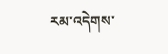རམ་འདེགས་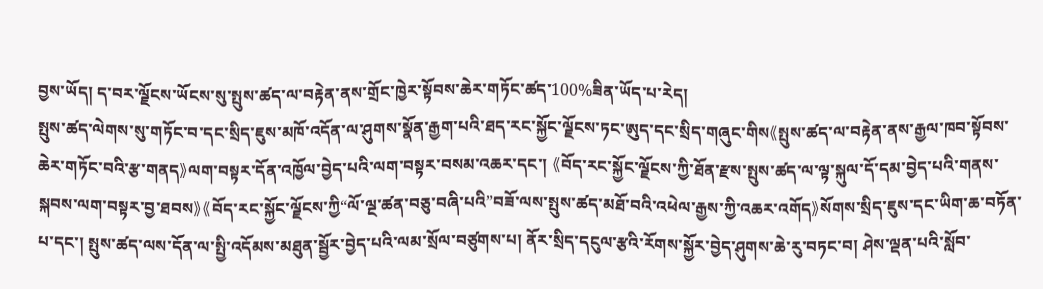བྱས་ཡོད། ད་བར་ལྗོངས་ཡོངས་སུ་སྤུས་ཚད་ལ་བརྟེན་ནས་གྲོང་ཁྱེར་སྟོབས་ཆེར་གཏོང་ཚད་100%ཟིན་ཡོད་པ་རེད།
སྤུས་ཚད་ལེགས་སུ་གཏོང་བ་དང་སྲིད་ཇུས་མཁོ་འདོན་ལ་ཤུགས་སྣོན་རྒྱག་པའི་ཐད་རང་སྐྱོང་ལྗོངས་ཏང་ཨུད་དང་སྲིད་གཞུང་གིས《སྤུས་ཚད་ལ་བརྟེན་ནས་རྒྱལ་ཁབ་སྟོབས་ཆེར་གཏོང་བའི་རྩ་གནད》ལག་བསྟར་དོན་འཁྱོལ་བྱེད་པའི་ལག་བསྟར་བསམ་འཆར་དང་། 《བོད་རང་སྐྱོང་ལྗོངས་ཀྱི་ཐོན་རྫས་སྤུས་ཚད་ལ་ལྟ་སྐུལ་དོ་དམ་བྱེད་པའི་གནས་སྐབས་ལག་བསྟར་བྱ་ཐབས》《བོད་རང་སྐྱོང་ལྗོངས་ཀྱི“ལོ་ལྔ་ཚན་བཅུ་བཞི་པའི”བཟོ་ལས་སྤུས་ཚད་མཐོ་བའི་འཕེལ་རྒྱས་ཀྱི་འཆར་འགོད》སོགས་སྲིད་ཇུས་དང་ཡིག་ཆ་བཏོན་པ་དང་། སྤུས་ཚད་ལས་དོན་ལ་སྤྱི་འདོམས་མཐུན་སྦྱོར་བྱེད་པའི་ལམ་སྲོལ་བཙུགས་པ། ནོར་སྲིད་དངུལ་རྩའི་རོགས་སྐྱོར་བྱེད་ཤུགས་ཆེ་རུ་བཏང་བ། ཤེས་ལྡན་པའི་སློབ་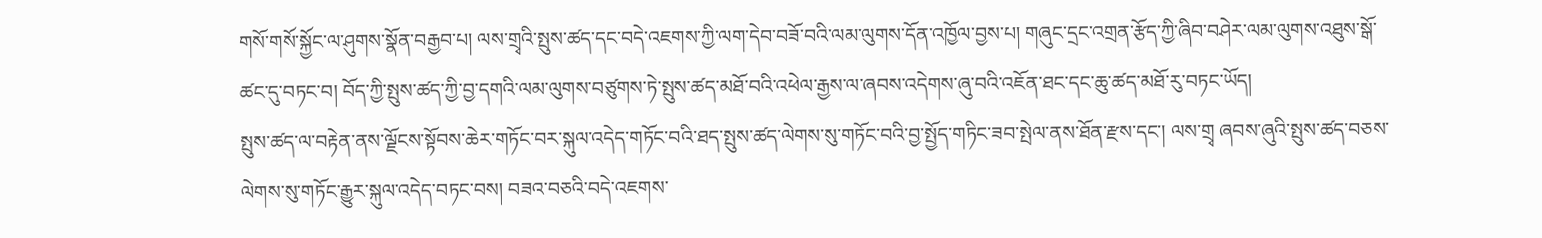གསོ་གསོ་སྐྱོང་ལ་ཤུགས་སྣོན་བརྒྱབ་པ། ལས་གྲྭའི་སྤུས་ཚད་དང་བདེ་འཇགས་ཀྱི་ལག་དེབ་བཟོ་བའི་ལམ་ལུགས་དོན་འཁྱོལ་བྱས་པ། གཞུང་དྲང་འགྲན་རྩོད་ཀྱི་ཞིབ་བཤེར་ལམ་ལུགས་འཐུས་སྒོ་ཚང་དུ་བཏང་བ། བོད་ཀྱི་སྤུས་ཚད་ཀྱི་བྱ་དགའི་ལམ་ལུགས་བཙུགས་ཏེ་སྤུས་ཚད་མཐོ་བའི་འཕེལ་རྒྱས་ལ་ཞབས་འདེགས་ཞུ་བའི་འཇོན་ཐང་དང་ཆུ་ཚད་མཐོ་རུ་བཏང་ཡོད།
སྤུས་ཚད་ལ་བརྟེན་ནས་ལྗོངས་སྟོབས་ཆེར་གཏོང་བར་སྐུལ་འདེད་གཏོང་བའི་ཐད་སྤུས་ཚད་ལེགས་སུ་གཏོང་བའི་བྱ་སྤྱོད་གཏིང་ཟབ་སྤེལ་ནས་ཐོན་རྫས་དང་། ལས་གྲྭ ཞབས་ཞུའི་སྤུས་ཚད་བཅས་ལེགས་སུ་གཏོང་རྒྱུར་སྐུལ་འདེད་བཏང་བས། བཟའ་བཅའི་བདེ་འཇགས་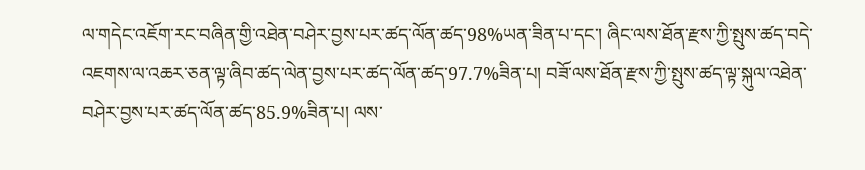ལ་གདེང་འཇོག་རང་བཞིན་གྱི་འཐེན་བཤེར་བྱས་པར་ཚད་ལོན་ཚད་98%ཡན་ཟིན་པ་དང་། ཞིང་ལས་ཐོན་རྫས་ཀྱི་སྤུས་ཚད་བདེ་འཇགས་ལ་འཆར་ཅན་ལྟ་ཞིབ་ཚད་ལེན་བྱས་པར་ཚད་ལོན་ཚད་97.7%ཟིན་པ། བཟོ་ལས་ཐོན་རྫས་ཀྱི་སྤུས་ཚད་ལྟ་སྐུལ་འཐེན་བཤེར་བྱས་པར་ཚད་ལོན་ཚད་85.9%ཟིན་པ། ལས་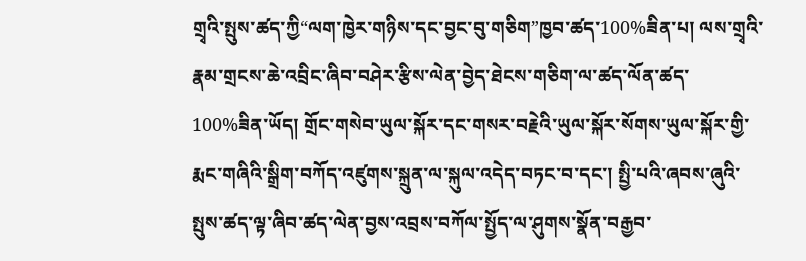གྲྭའི་སྤུས་ཚད་ཀྱི“ལག་ཁྱེར་གཉིས་དང་བྱང་བུ་གཅིག”ཁྱབ་ཚད་100%ཟིན་པ། ལས་གྲྭའི་རྣམ་གྲངས་ཆེ་འབྲིང་ཞིབ་བཤེར་རྩིས་ལེན་བྱེད་ཐེངས་གཅིག་ལ་ཚད་ལོན་ཚད་100%ཟིན་ཡོད། གྲོང་གསེབ་ཡུལ་སྐོར་དང་གསར་བརྗེའི་ཡུལ་སྐོར་སོགས་ཡུལ་སྐོར་གྱི་རྨང་གཞིའི་སྒྲིག་བཀོད་འཛུགས་སྐྲུན་ལ་སྐུལ་འདེད་བཏང་བ་དང་། སྤྱི་པའི་ཞབས་ཞུའི་སྤུས་ཚད་ལྟ་ཞིབ་ཚད་ལེན་བྱས་འབྲས་བཀོལ་སྤྱོད་ལ་ཤུགས་སྣོན་བརྒྱབ་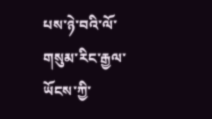པས་ཉེ་བའི་ལོ་གསུམ་རིང་རྒྱལ་ཡོངས་ཀྱི་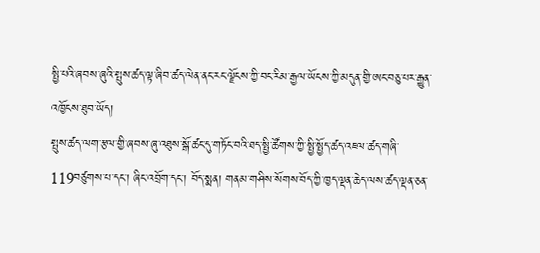སྤྱི་པའི་ཞབས་ཞུའི་སྤུས་ཚད་ལྟ་ཞིབ་ཚད་ལེན་ནང་རང་ལྗོངས་ཀྱི་བང་རིམ་རྒྱལ་ཡོངས་ཀྱི་མདུན་གྱི་ཨང་བཅུ་པར་རྒྱུན་འཁྱོངས་ཐུབ་ཡོད།
སྤུས་ཚད་ལག་རྩལ་གྱི་ཞབས་ཞུ་འཐུས་སྒོ་ཚང་དུ་གཏོང་བའི་ཐད་སྤྱི་ཚོགས་ཀྱི་སྤྱི་སྤྱོད་ཚད་འཇལ་ཚད་གཞི་119བཙུགས་པ་དང་། ཞིང་འབྲོག་དང་། བོད་སྨན། གནམ་གཤིས་སོགས་བོད་ཀྱི་ཁྱད་ལྡན་ཆེད་ལས་ཚད་ལྡན་ཅན་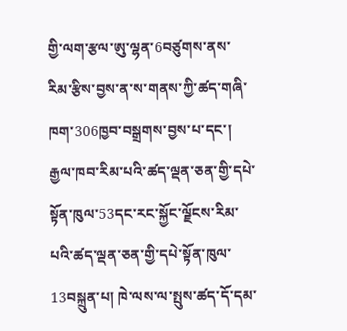གྱི་ལག་རྩལ་ཨུ་ལྷན་6བཙུགས་ནས་རིམ་རྩིས་བྱས་ན་ས་གནས་ཀྱི་ཚད་གཞི་ཁག་306ཁྱབ་བསྒྲགས་བྱས་པ་དང་། རྒྱལ་ཁབ་རིམ་པའི་ཚད་ལྡན་ཅན་གྱི་དཔེ་སྟོན་ཁུལ་53དང་རང་སྐྱོང་ལྗོངས་རིམ་པའི་ཚད་ལྡན་ཅན་གྱི་དཔེ་སྟོན་ཁུལ་13བསྐྲུན་པ། ཁེ་ལས་ལ་སྤུས་ཚད་དོ་དམ་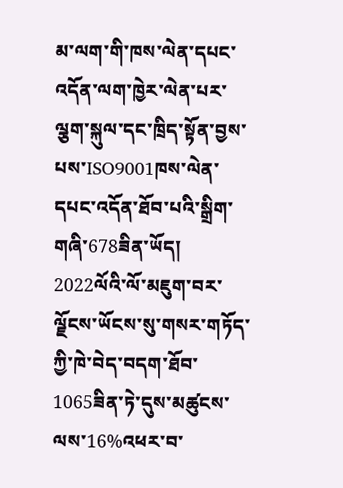མ་ལག་གི་ཁས་ལེན་དཔང་འདོན་ལག་ཁྱེར་ལེན་པར་ལྕག་སྐུལ་དང་ཁྲིད་སྟོན་བྱས་པས་ISO9001ཁས་ལེན་དཔང་འདོན་ཐོབ་པའི་སྒྲིག་གཞི་678ཟིན་ཡོད།
2022ལོའི་ལོ་མཇུག་བར་ལྗོངས་ཡོངས་སུ་གསར་གཏོད་ཀྱི་ཁེ་བེད་བདག་ཐོབ་1065ཟིན་ཏེ་དུས་མཚུངས་ལས་16%འཕར་བ་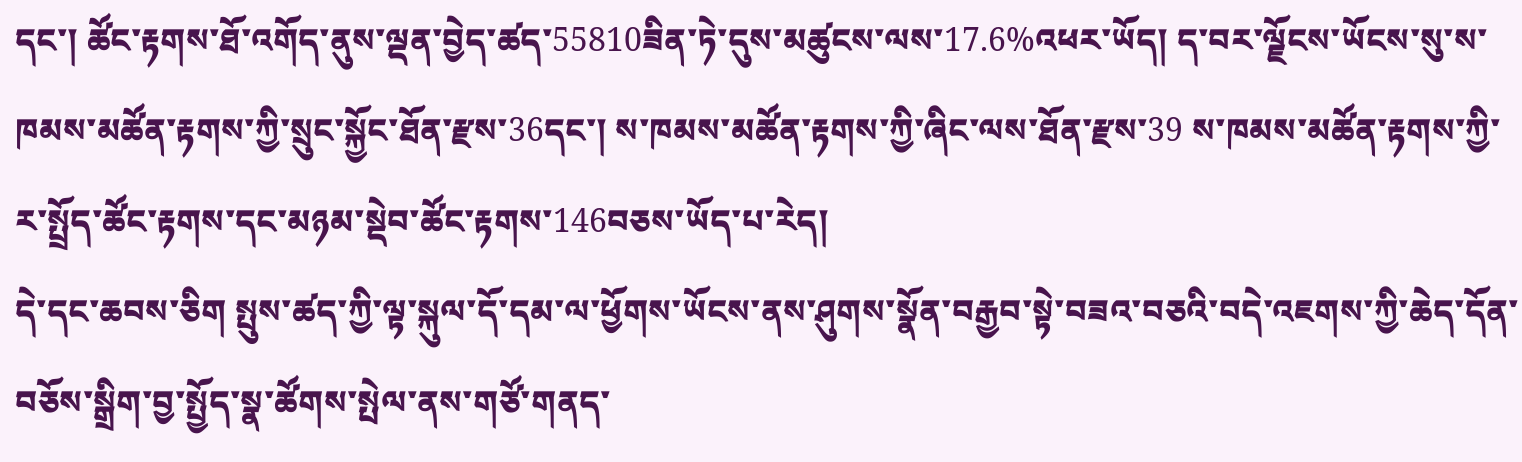དང་། ཚོང་རྟགས་ཐོ་འགོད་ནུས་ལྡན་བྱེད་ཚད་55810ཟིན་ཏེ་དུས་མཚུངས་ལས་17.6%འཕར་ཡོད། ད་བར་ལྗོངས་ཡོངས་སུ་ས་ཁམས་མཚོན་རྟགས་ཀྱི་སྲུང་སྐྱོང་ཐོན་རྫས་36དང་། ས་ཁམས་མཚོན་རྟགས་ཀྱི་ཞིང་ལས་ཐོན་རྫས་39 ས་ཁམས་མཚོན་རྟགས་ཀྱི་ར་སྤྲོད་ཚོང་རྟགས་དང་མཉམ་སྡེབ་ཚོང་རྟགས་146བཅས་ཡོད་པ་རེད།
དེ་དང་ཆབས་ཅིག སྤུས་ཚད་ཀྱི་ལྟ་སྐུལ་དོ་དམ་ལ་ཕྱོགས་ཡོངས་ནས་ཤུགས་སྣོན་བརྒྱབ་སྟེ་བཟའ་བཅའི་བདེ་འཇགས་ཀྱི་ཆེད་དོན་བཅོས་སྒྲིག་བྱ་སྤྱོད་སྣ་ཚོགས་སྤེལ་ནས་གཙོ་གནད་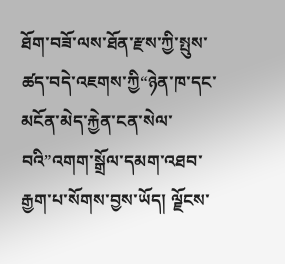ཐོག་བཟོ་ལས་ཐོན་རྫས་ཀྱི་སྤུས་ཚད་བདེ་འཇགས་ཀྱི“ཉེན་ཁ་དང་མངོན་མེད་རྐྱེན་ངན་སེལ་བའི”འགག་སྒྲོལ་དམག་འཐབ་རྒྱག་པ་སོགས་བྱས་ཡོད། ལྗོངས་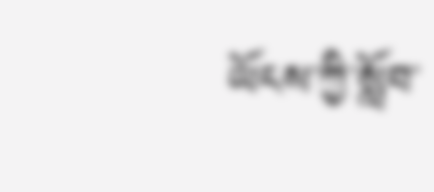ཡོངས་ཀྱི་སློབ་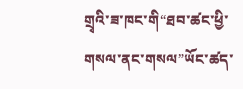གྲྭའི་ཟ་ཁང་གི“ཐབ་ཚང་ཕྱི་གསལ་ནང་གསལ”ཡོང་ཚད་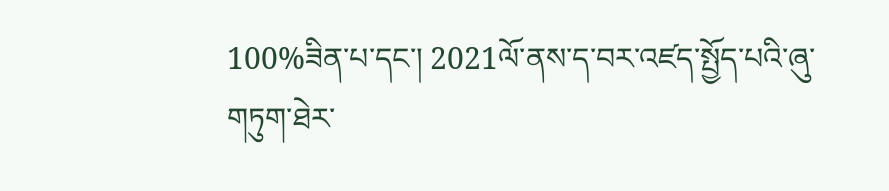100%ཟིན་པ་དང་། 2021ལོ་ནས་ད་བར་འཛད་སྤྱོད་པའི་ཞུ་གཏུག་ཐེར་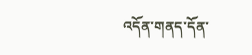འདོན་གནད་དོན་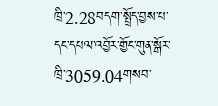ཁྲི་2.28བདག་སྤྲོད་བྱས་པ་དང་དཔལ་འབྱོར་གྱོང་གུན་སྒོར་ཁྲི་3059.04གསབ་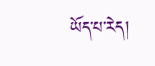ཡོད་པ་རེད།